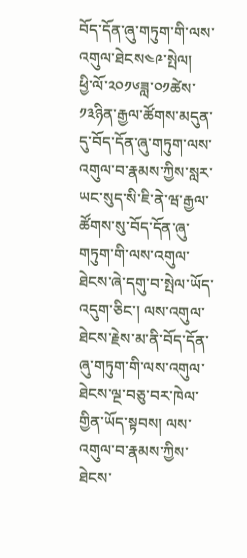བོད་དོན་ཞུ་གཏུག་གི་ལས་འགུལ་ཐེངས༤༩་སྤེལ།
ཕྱི་ལོ་༢༠༡༦ཟླ་༠༡ཚེས་༡༣ཉིན་རྒྱལ་ཚོགས་མདུན་དུ་བོད་དོན་ཞུ་གཏུག་ལས་འགུལ་བ་རྣམས་ཀྱིས་སླར་ཡང་སུད་སི་ཇི་ནེ་ཝ་རྒྱལ་ཚོགས་སུ་བོད་དོན་ཞུ་གཏུག་གི་ལས་འགུལ་ཐེངས་ཞེ་དགུ་བ་སྤེལ་ཡོད་འདུག་ཅིང་། ལས་འགུལ་ཐེངས་རྗེས་མ་ནི་བོད་དོན་ཞུ་གཏུག་གི་ལས་འགུལ་ཐེངས་ལྔ་བཅུ་བར་ཁེལ་གྱིན་ཡོད་སྟབས། ལས་འགུལ་བ་རྣམས་ཀྱིས་ཐེངས་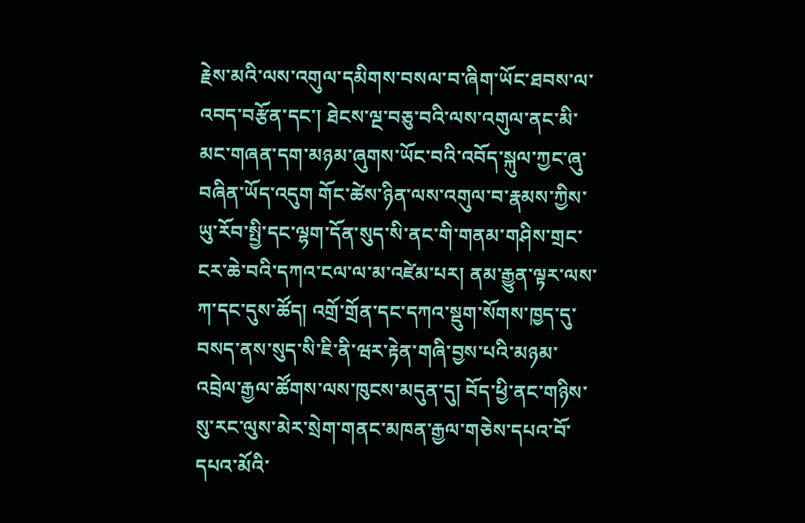རྗེས་མའི་ལས་འགུལ་དམིགས་བསལ་བ་ཞིག་ཡོང་ཐབས་ལ་འབད་བརྩོན་དང་། ཐེངས་ལྔ་བཅུ་བའི་ལས་འགུལ་ནང་མི་མང་གཞན་དག་མཉམ་ཞུགས་ཡོང་བའི་འབོད་སྐུལ་ཀྱང་ཞུ་བཞིན་ཡོད་འདུག གོང་ཚེས་ཉིན་ལས་འགུལ་བ་རྣམས་ཀྱིས་ཡུ་རོབ་སྤྱི་དང་ལྷག་དོན་སུད་སི་ནང་གི་གནམ་གཤིས་གྲང་ངར་ཆེ་བའི་དཀའ་ངལ་ལ་མ་འཛེམ་པར། ནམ་རྒྱུན་ལྟར་ལས་ཀ་དང་དུས་ཚོད། འགྲོ་གྲོན་དང་དཀའ་སྡུག་སོགས་ཁྱད་དུ་བསད་ནས་སུད་སི་ཇི་ནི་ཝར་རྟེན་གཞི་བྱས་པའི་མཉམ་འབྲེལ་རྒྱལ་ཚོགས་ལས་ཁུངས་མདུན་དུ། བོད་ཕྱི་ནང་གཉིས་སུ་རང་ལུས་མེར་སྲེག་གནང་མཁན་རྒྱལ་གཅེས་དཔའ་བོ་དཔའ་མོའི་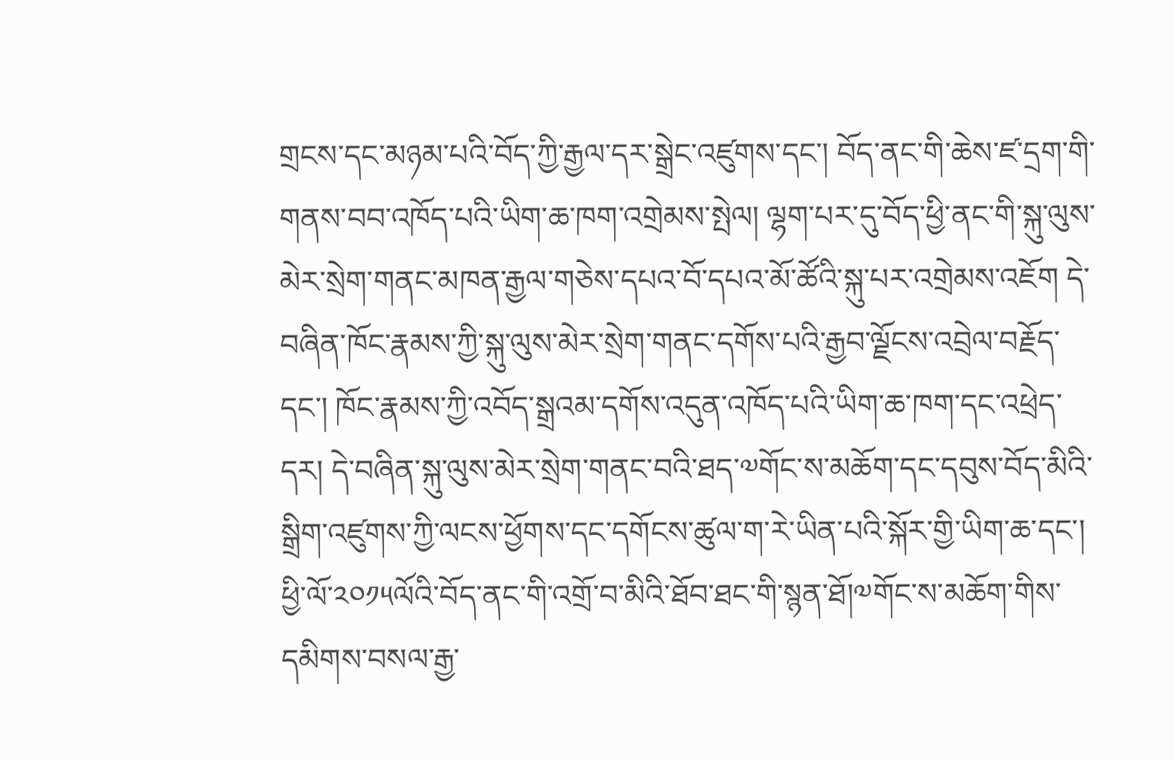གྲངས་དང་མཉམ་པའི་བོད་ཀྱི་རྒྱལ་དར་སྒྲེང་འཛུགས་དང་། བོད་ནང་གི་ཆེས་ཛ་དྲག་གི་གནས་བབ་འཁོད་པའི་ཡིག་ཆ་ཁག་འགྲེམས་སྤེལ། ལྷག་པར་དུ་བོད་ཕྱི་ནང་གི་སྐུ་ལུས་མེར་སྲེག་གནང་མཁན་རྒྱལ་གཅེས་དཔའ་བོ་དཔའ་མོ་ཚོའི་སྐུ་པར་འགྲེམས་འཇོག དེ་བཞིན་ཁོང་རྣམས་ཀྱི་སྐུ་ལུས་མེར་སྲེག་གནང་དགོས་པའི་རྒྱབ་ལྗོངས་འབྲེལ་བརྗོད་དང་། ཁོང་རྣམས་ཀྱི་འབོད་སྒྲའམ་དགོས་འདུན་འཁོད་པའི་ཡིག་ཆ་ཁག་དང་འཕྲེད་དར། དེ་བཞིན་སྐུ་ལུས་མེར་སྲེག་གནང་བའི་ཐད་༧གོང་ས་མཆོག་དང་དབུས་བོད་མིའི་སྒྲིག་འཛུགས་ཀྱི་ལངས་ཕྱོགས་དང་དགོངས་ཚུལ་ག་རེ་ཡིན་པའི་སྐོར་གྱི་ཡིག་ཆ་དང་། ཕྱི་ལོ་༢༠༡༥ལོའི་བོད་ནང་གི་འགྲོ་བ་མིའི་ཐོབ་ཐང་གི་སྙན་ཐོ།༧གོང་ས་མཆོག་གིས་དམིགས་བསལ་རྒྱ་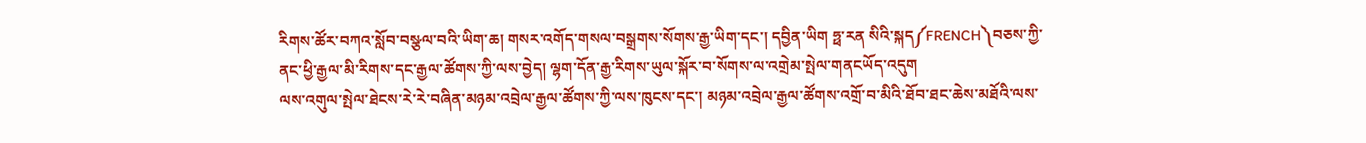རིགས་ཚོར་བཀའ་སློབ་བསྩལ་བའི་ཡིག་ཆ། གསར་འགོད་གསལ་བསྒྲགས་སོགས་རྒྱ་ཡིག་དང་། དབྱིན་ཡིག ཧྥ་རན སིའི་སྐད༼FRENCH༽བཅས་ཀྱི་ནང་ཕྱི་རྒྱལ་མི་རིགས་དང་རྒྱལ་ཚོགས་ཀྱི་ལས་བྱེད། ལྷག་དོན་རྒྱ་རིགས་ཡུལ་སྐོར་བ་སོགས་ལ་འགྲེམ་སྤེལ་གནངཡོད་འདུག
ལས་འགུལ་སྤེལ་ཐེངས་རེ་རེ་བཞིན་མཉམ་འབྲེལ་རྒྱལ་ཚོགས་ཀྱི་ལས་ཁུངས་དང་། མཉམ་འབྲེལ་རྒྱལ་ཚོགས་འགྲོ་བ་མིའི་ཐོབ་ཐང་ཆེས་མཐོའི་ལས་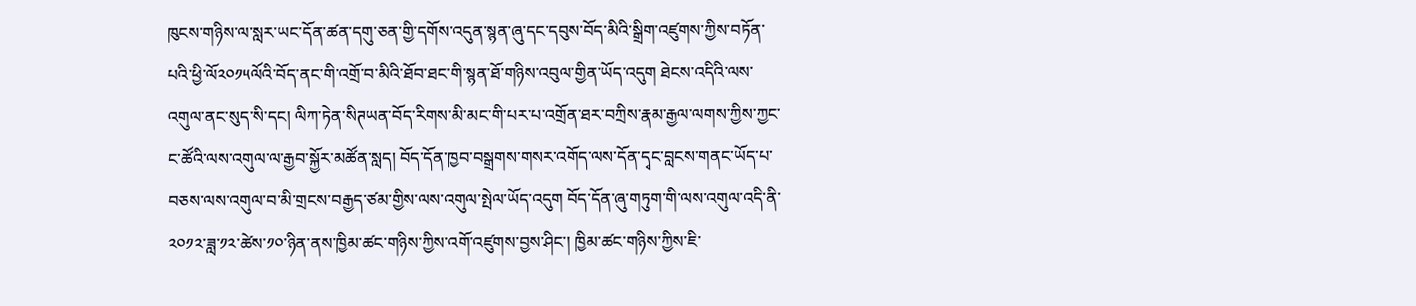ཁུངས་གཉིས་ལ་སླར་ཡང་དོན་ཚན་དགུ་ཅན་གྱི་དགོས་འདུན་སྙན་ཞུ་དང་དབུས་བོད་མིའི་སྒྲིག་འཛུགས་ཀྱིས་བཏོན་པའི་ཕྱི་ལོ༢༠༡༥ལོའི་བོད་ནང་གི་འགྲོ་བ་མིའི་ཐོབ་ཐང་གི་སྙན་ཐོ་གཉིས་འབུལ་གྱིན་ཡོད་འདུག ཐེངས་འདིའི་ལས་འགུལ་ནང་སུད་སི་དང། ལིཀ་ཏེན་སིཊཡན་བོད་རིགས་མི་མང་གི་པར་པ་འགྲོན་ཐར་བཀྲིས་རྣམ་རྒྱལ་ལགས་ཀྱིས་ཀྱང་ང་ཚོའི་ལས་འགུལ་ལ་རྒྱབ་སྐྱོར་མཚོན་སླད། བོད་དོན་ཁྱབ་བསྒྲགས་གསར་འགོད་ལས་དོན་དྭང་བླངས་གནང་ཡོད་པ་བཅས་ལས་འགུལ་བ་མི་གྲངས་བརྒྱད་ཙམ་གྱིས་ལས་འགུལ་སྤེལ་ཡོད་འདུག བོད་དོན་ཞུ་གཏུག་གི་ལས་འགུལ་འདི་ནི་༢༠༡༢་ཟླ་༡༢་ཚེས་༡༠་ཉིན་ནས་ཁྱིམ་ཚང་གཉིས་ཀྱིས་འགོ་འཛུགས་བྱས་ཤིང་། ཁྱིམ་ཚང་གཉིས་ཀྱིས་ཇི་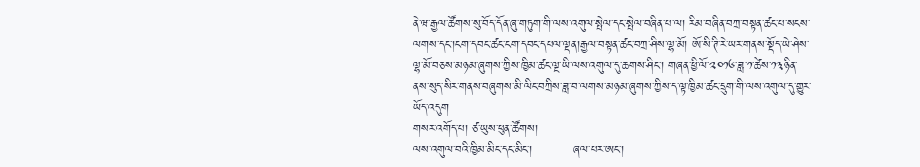ནེ་ཝ་རྒྱལ་ཚོགས་སུ་བོད་དོན་ཞུ་གཏུག་གི་ལས་འགུལ་སྤེལ་དང་སྤེལ་བཞིན་པ་ལ། རིམ་བཞིན་བཀྲ་བསྟན་ཚང་པ་སངས་ལགས་དང་།ངག་དབང་ཚང་ངག་དབང་དཔལ་ལྡན།རྒྱལ་བསྟན་ཚང་བཀྲ་ཤིས་ལྷ་མོ། ཨོ་སི་ཊི་རེ་ཡར་གནས་སྡོད་ཡེ་ཤེས་ལྷ་མོ་བཅས་མཉམ་ཞུགས་ཀྱིས་ཁྱིམ་ཚང་ལྔ་ཡི་ལས་འགུལ་དུ་ཆགས་ཤིང་། གཞན་ཕྱི་ལོ་༢༠༡༦་ཟླ་༡་ཚེས་༡༣ཉིན་ནས་སུད་སིར་གནས་བཞུགས་མི་ལིང་བཀྲིས་ཟླ་བ་ལགས་མཉམ་ཞུགས་ཀྱིས་ད་ལྟ་ཁྱིམ་ཚང་དྲུག་གི་ལས་འགུལ་དུ་གྱུར་ཡོད་འདུག
གསར་འགོད་པ། ཙ་ཡུས་ཕུན་ཚོགས།
ལས་འགུལ་བའི་ཁྱིམ་མིང་དང་མིང་།          ཞལ་པར་ཨང་།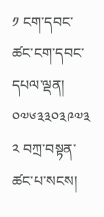༡ ངག་དབང་ཚང་ངག་དབང་དཔལ་ལྡན།     ༠༧༦༣༣༠༣༩༧༣
༢ བཀྲ་བསྟན་ཚང་པ་སངས།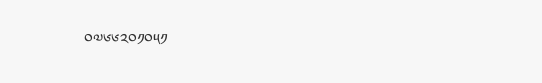༠༧༦༦༢༠༡༠༥༡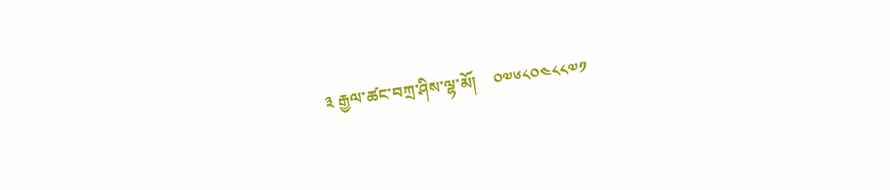༣ རྒྱལ་ཚང་བཀྲ་ཤིས་ལྷ་མོ།    ༠༧༦༨༠༤༨༨༧༡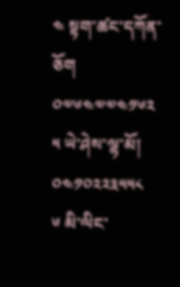༤ སྟག་ཚང་དཀོན་ཅོག     ༠༧༦༤༧༧༤༡༦༢
༥ ཡེ་ཤེས་ལྷ་མོ།       ༠༤༡༠༢༢༣༥༥༨
༦ མི་ལིང་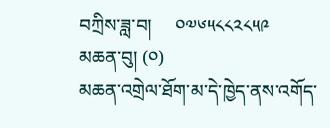བཀྲིས་ཟླ་བ།     ༠༧༦༥༨༨༢༨༥༩
མཆན་བུ། (༠)
མཆན་འགྲེལ་ཐོག་མ་དེ་ཁྱེད་ནས་འགོད་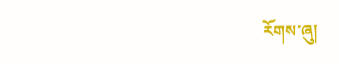རོགས་ཞུ།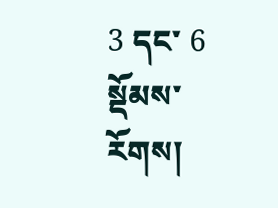3 དང་ 6 སྡོམས་རོགས།